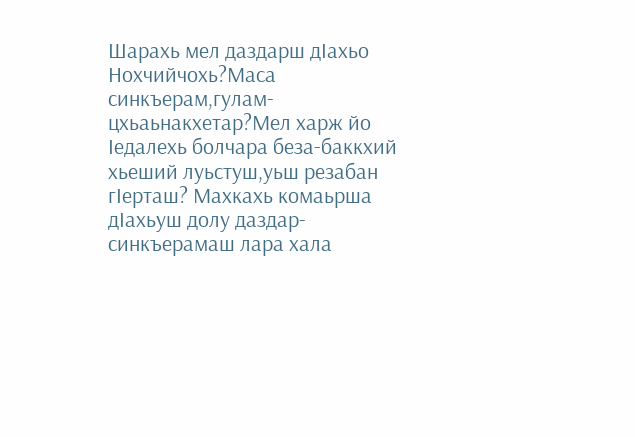Шарахь мел даздарш дIахьо Нохчийчохь?Маса синкъерам,гулам-цхьаьнакхетар?Мел харж йо Iедалехь болчара беза-баккхий хьеший луьстуш,уьш резабан гIерташ? Махкахь комаьрша дIахьуш долу даздар-синкъерамаш лара хала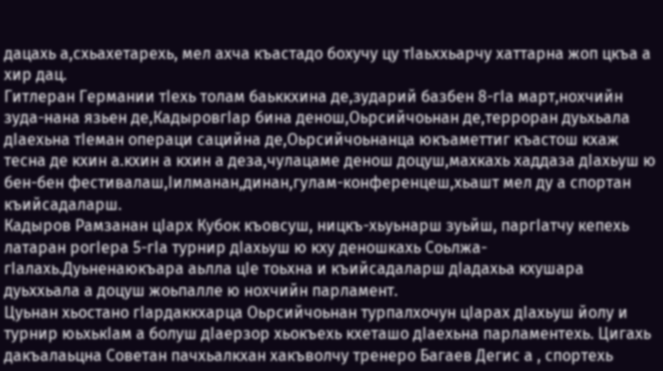дацахь а,схьахетарехь, мел ахча къастадо бохучу цу тIаьххьарчу хаттарна жоп цкъа а хир дац.
Гитлеран Германии тIехь толам баьккхина де,зударий базбен 8-гIа март,нохчийн зуда-нана язьен де,КадыровгIар бина денош,Оьрсийчоьнан де,терроран дуьхьала дIаехьна тIеман операци сацийна де,Оьрсийчоьнанца юкъаметтиг къастош кхаж тесна де кхин а.кхин а кхин а деза,чулацаме денош доцуш,махкахь хаддаза дIахьуш ю бен-бен фестивалаш,Iилманан,динан,гулам-конференцеш,хьашт мел ду а спортан къийсадаларш.
Кадыров Рамзанан цIарх Кубок къовсуш, ницкъ-хьуьнарш зуьйш, паргIатчу кепехь латаран рогIера 5-гIа турнир дIахьуш ю кху деношкахь Соьлжа-гIалахь.Дуьненаюкъара аьлла цIе тоьхна и къийсадаларш дIадахьа кхушара дуьххьала а доцуш жоьпалле ю нохчийн парламент.
Цуьнан хьостано гIардаккхарца Оьрсийчоьнан турпалхочун цIарах дIахьуш йолу и турнир юьхькIам а болуш дIаерзор хьокъехь кхеташо дIаехьна парламентехь. Цигахь дакъалаьцна Советан пачхьалкхан хакъволчу тренеро Багаев Дегис а , спортехь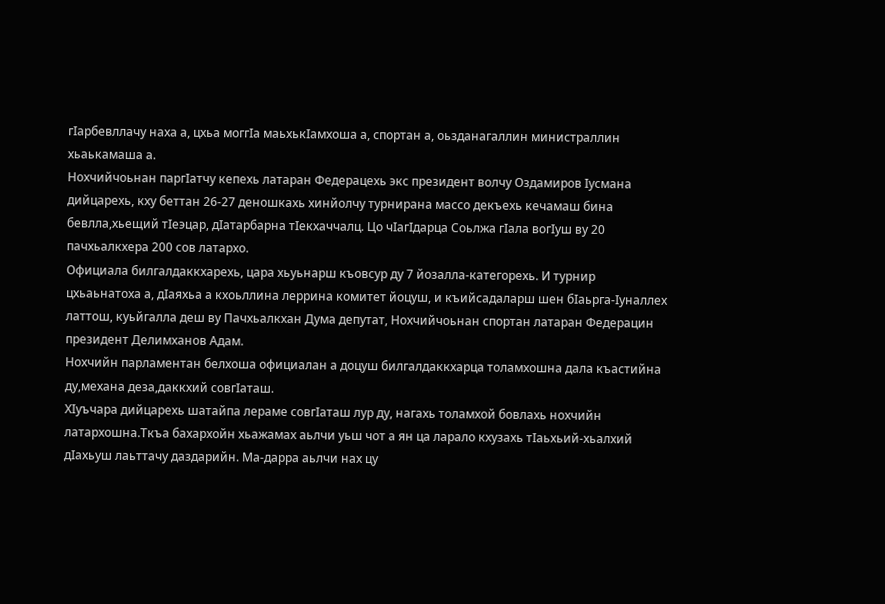гIарбевллачу наха а, цхьа моггIа маьхькIамхоша а, спортан а, оьзданагаллин министраллин хьаькамаша а.
Нохчийчоьнан паргIатчу кепехь латаран Федерацехь экс президент волчу Оздамиров Iусмана дийцарехь, кху беттан 26-27 деношкахь хинйолчу турнирана массо декъехь кечамаш бина бевлла,хьещий тIеэцар, дIатарбарна тIекхаччалц. Цо чIагIдарца Соьлжа гIала вогIуш ву 20 пачхьалкхера 200 сов латархо.
Официала билгалдаккхарехь, цара хьуьнарш къовсур ду 7 йозалла-категорехь. И турнир цхьаьнатоха а, дIаяхьа а кхоьллина леррина комитет йоцуш, и къийсадаларш шен бIаьрга-Iуналлех латтош, куьйгалла деш ву Пачхьалкхан Дума депутат, Нохчийчоьнан спортан латаран Федерацин президент Делимханов Адам.
Нохчийн парламентан белхоша официалан а доцуш билгалдаккхарца толамхошна дала къастийна ду,механа деза,даккхий совгIаташ.
ХIуъчара дийцарехь шатайпа лераме совгIаташ лур ду, нагахь толамхой бовлахь нохчийн латархошна.Ткъа бахархойн хьажамах аьлчи уьш чот а ян ца ларало кхузахь тIаьхьий-хьалхий дIахьуш лаьттачу даздарийн. Ма-дарра аьлчи нах цу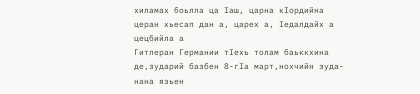хиламах боьлла ца Iаш, царна кIордийна церан хьесап дан а, царех а, Iедалдайх а цецбийла а
Гитлеран Германии тIехь толам баьккхина де,зударий базбен 8-гIа март,нохчийн зуда-нана язьен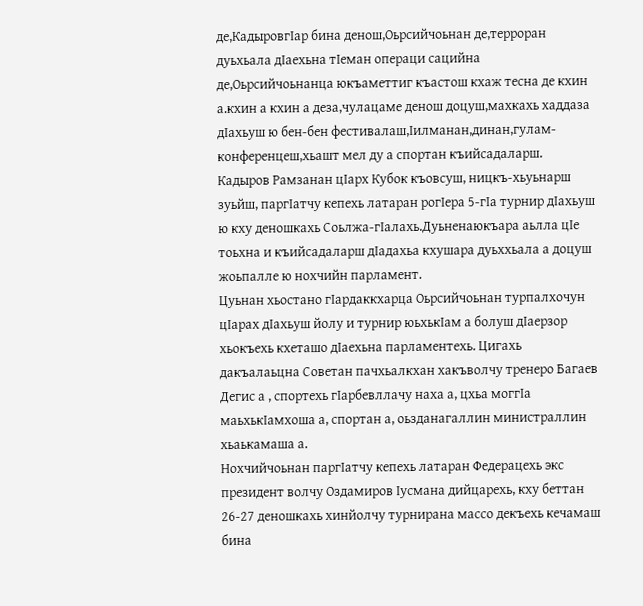де,КадыровгIар бина денош,Оьрсийчоьнан де,терроран дуьхьала дIаехьна тIеман операци сацийна де,Оьрсийчоьнанца юкъаметтиг къастош кхаж тесна де кхин а.кхин а кхин а деза,чулацаме денош доцуш,махкахь хаддаза дIахьуш ю бен-бен фестивалаш,Iилманан,динан,гулам-конференцеш,хьашт мел ду а спортан къийсадаларш.
Кадыров Рамзанан цIарх Кубок къовсуш, ницкъ-хьуьнарш зуьйш, паргIатчу кепехь латаран рогIера 5-гIа турнир дIахьуш ю кху деношкахь Соьлжа-гIалахь.Дуьненаюкъара аьлла цIе тоьхна и къийсадаларш дIадахьа кхушара дуьххьала а доцуш жоьпалле ю нохчийн парламент.
Цуьнан хьостано гIардаккхарца Оьрсийчоьнан турпалхочун цIарах дIахьуш йолу и турнир юьхькIам а болуш дIаерзор хьокъехь кхеташо дIаехьна парламентехь. Цигахь дакъалаьцна Советан пачхьалкхан хакъволчу тренеро Багаев Дегис а , спортехь гIарбевллачу наха а, цхьа моггIа маьхькIамхоша а, спортан а, оьзданагаллин министраллин хьаькамаша а.
Нохчийчоьнан паргIатчу кепехь латаран Федерацехь экс президент волчу Оздамиров Iусмана дийцарехь, кху беттан 26-27 деношкахь хинйолчу турнирана массо декъехь кечамаш бина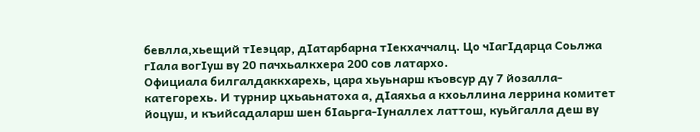бевлла,хьещий тIеэцар, дIатарбарна тIекхаччалц. Цо чIагIдарца Соьлжа гIала вогIуш ву 20 пачхьалкхера 200 сов латархо.
Официала билгалдаккхарехь, цара хьуьнарш къовсур ду 7 йозалла-категорехь. И турнир цхьаьнатоха а, дIаяхьа а кхоьллина леррина комитет йоцуш, и къийсадаларш шен бIаьрга-Iуналлех латтош, куьйгалла деш ву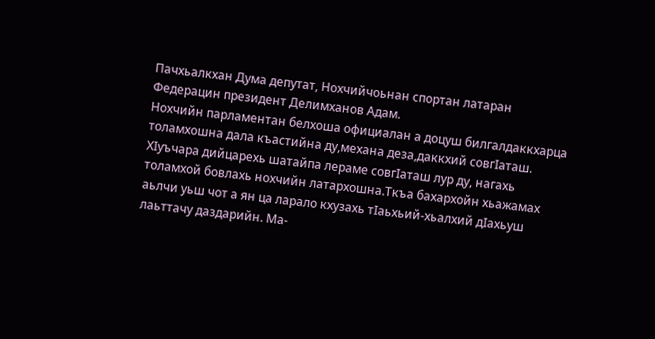Пачхьалкхан Дума депутат, Нохчийчоьнан спортан латаран Федерацин президент Делимханов Адам.
Нохчийн парламентан белхоша официалан а доцуш билгалдаккхарца толамхошна дала къастийна ду,механа деза,даккхий совгIаташ.
ХIуъчара дийцарехь шатайпа лераме совгIаташ лур ду, нагахь толамхой бовлахь нохчийн латархошна.Ткъа бахархойн хьажамах аьлчи уьш чот а ян ца ларало кхузахь тIаьхьий-хьалхий дIахьуш лаьттачу даздарийн. Ма-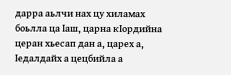дарра аьлчи нах цу хиламах боьлла ца Iаш, царна кIордийна церан хьесап дан а, царех а, Iедалдайх а цецбийла а